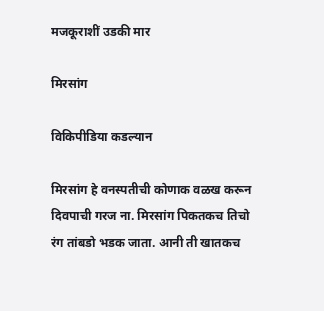मजकूराशीं उडकी मार

मिरसांग

विकिपीडिया कडल्यान

मिरसांग हे वनस्पतीची कोणाक वळख करून दिवपाची गरज ना. मिरसांग पिकतकच तिचो रंग तांबडो भडक जाता. आनी ती खातकच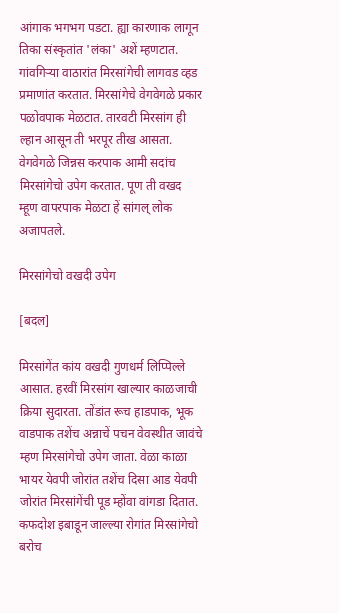आंगाक भगभग पडटा. ह्या कारणाक लागून तिका संस्कृतांत 'लंका' अशें म्हणटात. गांवगिऱ्या वाठारांत मिरसांगेची लागवड व्हड प्रमाणांत करतात. मिरसांगेचे वेगवेगळे प्रकार पळोवपाक मेळटात. तारवटी मिरसांग ही ल्हान आसून ती भरपूर तीख आसता. वेगवेगळे जिन्नस करपाक आमी सदांच मिरसांगेचो उपेग करतात. पूण ती वखद म्हूण वापरपाक मेळटा हें सांगल् लोक अजापतले.

मिरसांगेचो वखदी उपेग

[बदल]

मिरसांगेंत कांय वखदी गुणधर्म लिप्पिल्ले आसात. हरवीं मिरसांग खाल्यार काळजाची क्रिया सुदारता. तोंडांत रूच हाडपाक, भूक वाडपाक तशेंच अन्नाचें पचन वेवस्थीत जावंचे म्हण मिरसांगेचो उपेग जाता. वेळा काळा भायर येवपी जोरांत तशेंच दिसा आड येवपी जोरांत मिरसांगेंची पूड म्होंवा वांगडा दितात. कफदोश इबाडून जाल्ल्या रोगांत मिरसांगेचो बरोच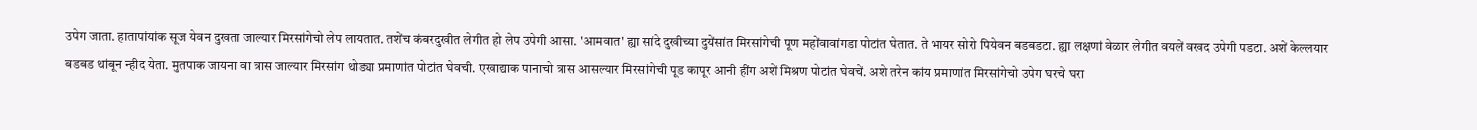उपेग जाता. हातापांयांक सूज येवन दुखता जाल्यार मिरसांगेचो लेप लायतात. तशेंच कंबरदुखीत लेगीत हो लेप उपेगी आसा. 'आमवात' ह्या सांदे दुखीच्या दुयेंसांत मिरसांगेची पूण महोंवावांगडा पोटांत घेतात. ते भायर सोरो पियेवन बडबडटा. ह्या लक्षणां वेळार लेगीत वयलें वखद उपेगी पडटा. अशें केल्लयार बडबड थांबून न्हीद येता. मुतपाक जायना वा त्रास जाल्यार मिरसांग थोड्या प्रमाणांत पोटांत घेवची. एखाद्याक पानाचो त्रास आसल्यार मिरसांगेची पूड कापूर आनी हींग अशें मिश्रण पोटांत घेवचें. अशे तरेन कांय प्रमाणांत मिरसांगेचो उपेग घरचे घरा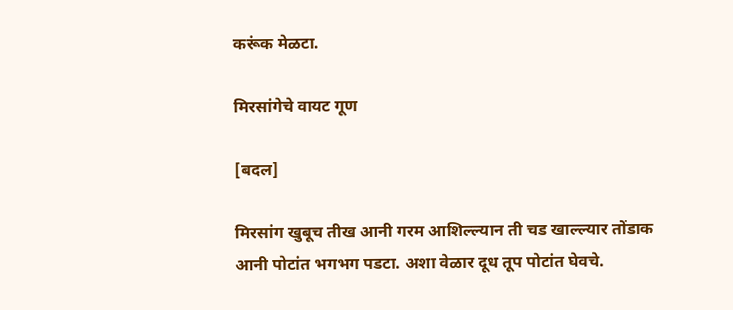करूंक मेळटा.

मिरसांगेचे वायट गूण

[बदल]

मिरसांग खुबूच तीख आनी गरम आशिल्ल्यान ती चड खाल्ल्यार तोंडाक आनी पोटांत भगभग पडटा. अशा वेळार दूध तूप पोटांत घेवचे.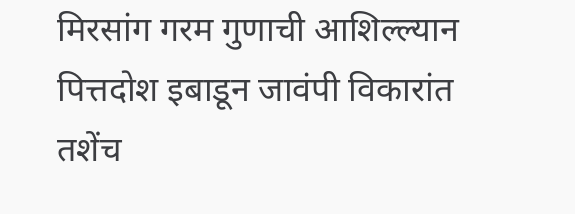मिरसांग गरम गुणाची आशिल्ल्यान पित्तदोश इबाडून जावंपी विकारांत तशेंच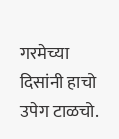गरमेच्या दिसांनी हाचो उपेग टाळचो.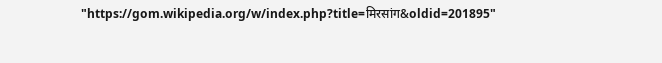"https://gom.wikipedia.org/w/index.php?title=मिरसांग&oldid=201895"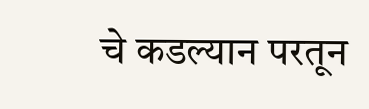चे कडल्यान परतून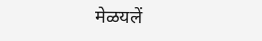मेळयलें